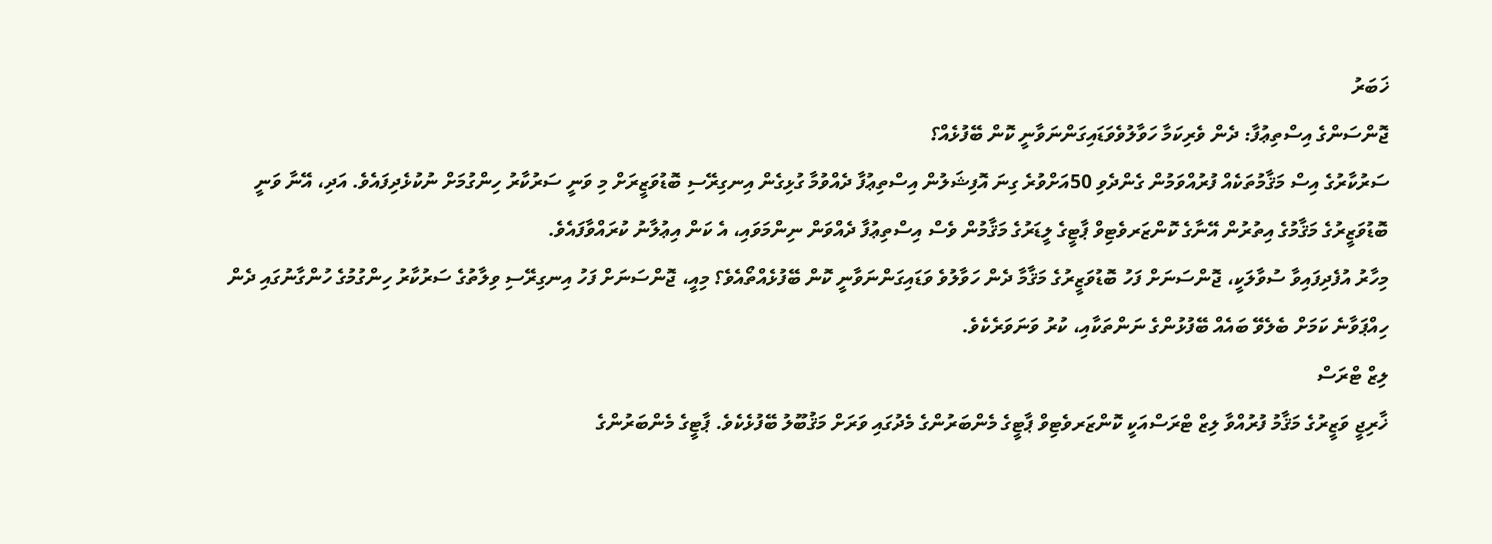ޚަބަރު
ޖޮންސަންގެ އިސްތިޢުފާ: ދެން ވެރިކަމާ ހަވާލުވެވަޑައިގަންނަވާނީ ކޮން ބޭފުޅެއް؟
ސަރުކާރުގެ އިސް މަޤާމުތަކެއް ފުރުއްވަމުން ގެންދެވި 50އަށްވުރެ ގިނަ އޮފިޝަލުން އިސްތިޢުފާ ދެއްވުމާ ގުޅިގެން އިނގިރޭސި ބޮޑުވަޒީރަށް މި ވަނީ ސަރުކާރު ހިންގުމަށް ނުކުޅެދިފައެވެ. އަދި، އޭނާ ވަނީ ބޮޑުވަޒީރުގެ މަޤާމުގެ އިތުރުން އޭނާގެ ކޮންޒަރވެޓިވް ޕާޓީގެ ލީޑަރުގެ މަޤާމުން ވެސް އިސްތިޢުފާ ދެއްވަން ނިންމަވައި، އެ ކަން އިޢުލާނު ކުރައްވާފައެވެ.
މިހާރު އުފެދިފައިވާ ސުވާލަކީ، ޖޮންސަނަށް ފަހު ބޮޑުވަޒީރުގެ މަޤާމާ ދެން ހަވާލުވެ ވަޑައިގަންނަވާނީ ކޮން ބޭފުޅެއްތޯއެވެ؟ މިއީ، ޖޮންސަނަށް ފަހު އިނގިރޭސި ވިލާތުގެ ސަރުކާރު ހިންގުމުގެ ހުންގާނުގައި ދެން ހިއްޕަވާނެ ކަމަށް ބެލެވޭ ބައެއް ބޭފުޅުންގެ ނަންތަކާއި، ކުރު ވަނަވަރެކެވެ.
ލިޒް ޓްރަސް
ޚާރިޖީ ވަޒީރުގެ މަޤާމު ފުރުއްވާ ލިޒް ޓްރަސްއަކީ ކޮންޒަރވެޓިވް ޕާޓީގެ މެންބަރުންގެ މެދުގައި ވަރަށް މަޤުބޫލު ބޭފުޅެކެވެ. ޕާޓީގެ މެންބަރުންގެ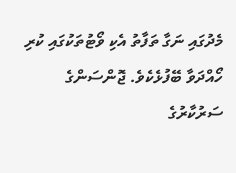މެދުގައި ނަގާ ތަފާތު އެކި ވޯޓުތަކުގައި ކުރި ހޯއްދަވާ ބޭފުޅެކެވެ. ޖޮންސަންގެ ސަރުކާރުގެ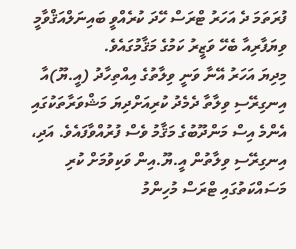ފުރަތަމަ ދެ އަހަރު ޓްރަސް ހޭދަ ކުރެއްވީ ބައިނަލްއަޤްވާމީ ވިޔަފާރިއާ ބެހޭ ވަޒީރު ކަމުގެ މަޤާމުގައެވެ.
މިދިޔަ އަހަރު އޭނާ ވަނީ ވިލާތުގެ އިއްތިހާދު (އީ.ޔޫ)އާ އިނގިރޭސި ވިލާތާ ދެމެދު ކުރިއަށްދިޔަ މަޝްވަރާތަކުގައި އެންމެ އިސް މަންދޫބުގެ މަޤާމު ވެސް ފުރުއްވާފައެވެ. އަދި، އިނގިރޭސި ވިލާތުން އީ.ޔޫ.އިން ވަކިވުމަށް ކުރި މަސައްކަތުގައި ޓްރަސް މުހިންމު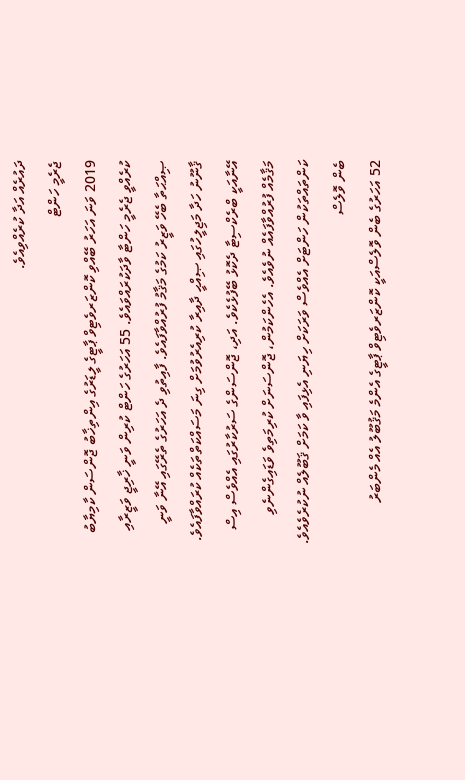ދައުރެއް އަދާ ކުރެއްވިއެވެ.
ޖެރެމީ ހަންޓް
2019 ވަނަ އަހަރު ބޭއްވި ކޮންޒަރވެޓިވް ޕާޓީގެ ލީޑަރުގެ އިންތިޚާބު ޖޮންސަން ކާމިޔާބު ކުރެއްވީ ޖެރެމީ ހަންޓާ ވާދަކުރައްވައެވެ. 55 އަހަރުގެ ހަންޓް ކުރިން ވަނީ ޚާރިޖީ ވަޒީރާއި ޞިއްޙަތާ ބެހޭ ވަޒީރު ކަމުގެ މަޤާމު ފުރުއްވާފައެވެ. ފާއިތުވި ދެ އަހަރުގެ ތެރޭގައި އޭނާ ވަނީ ޤާނޫނު ހަދާ މަޖިލީހުގައި ޞިއްޙީ ދާއިރާ ކުރިއެރުވުމަށް ގިނަ މަސައްކަތްތަކެއް ކުރައްވާފައެވެ.
އޭނާއަކީ ބްރެކްސިޓާ ދެކޮޅު ބޭފުޅެކެވެ. އަދި، ޖޮންސަންގެ ސަރުކާރުގައި އެއްވެސް އިސް މަޤާމެއް ފުރުއްވާފައެއް ނުވެއެވެ. އެހެންކަމުން، ޖޮންސަނަށް ކުރިމަތިވެ ވަޑައިގެންނެވި ކަންތައްތަކުން ހަންޓަށް އެއްވެސް ވަރަކަށް ހިޔަނި އެޅިފައި ވާ ކަމަށް ޤަބޫލެއް ނުކުރެވެއެވެ.
ބެން ވޮލެސް
52 އަހަރުގެ ބެން ވޮލެސްއަކީ ކޮންޒަރވެޓިވް ޕާޓީގެ އެންމެ މަޤުބޫލު އެއް މެންބަރު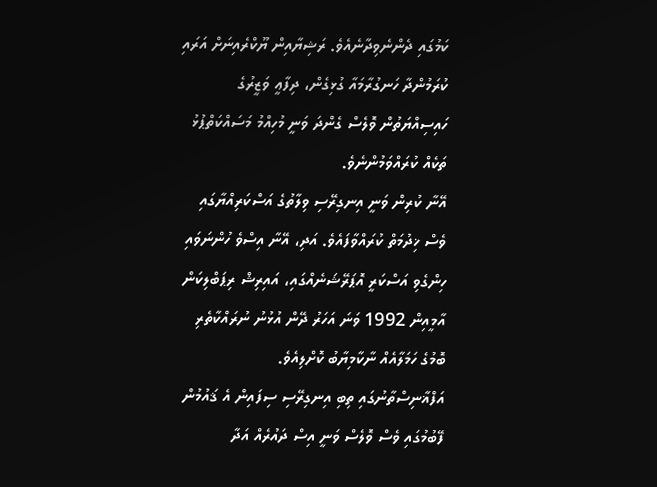ކަމުގައި ދެންނެވިދާނެއެވެ. ރަޝިޔާއިން ޔޫކްރެއިނަށް އަރައި ކުރަމުންދާ ހަނގުރާމައާ ގުޅިގެން، ދިފާޢީ ވަޒީރުގެ ހައިސިއްޔަތުން ވޮލެސް ގެންދަ ވަނީ މުހިއްމު މަސައްކަތްޕުޅު ތަކެއް ކުރައްވަމުންނެވެ.
އޭނާ ކުރިން ވަނީ އިނގިރޭސި ވިލާތުގެ އަސްކަރިއްޔާގައި ވެސް ޚިދުމަތް ކުރައްވާފައެވެ. އަދި، އޭނާ އިސްވެ ހުންނަވައި ހިންގެވި އަސްކަރީ އޮޕަރޭޝަނެއްގައި، އައިރިޝް ރިޕަބްލިކަން އާމީއިން 1992 ވަނަ އަހަރު ދޭން އުޅުނު ނުރައްކާތެރި ބޮމުގެ ހަމަލާއެއް ނާކާމިޔާބު ކޮށްލިއެވެ.
އަފްޣާނިސްތާނުގައި ތިބި އިނގިރޭސި ސިފައިން އެ ޤައުމުން ފޭބުމުގައި ވެސް ވޮލެސް ވަނީ އިސް ދައުރެއް އަދާ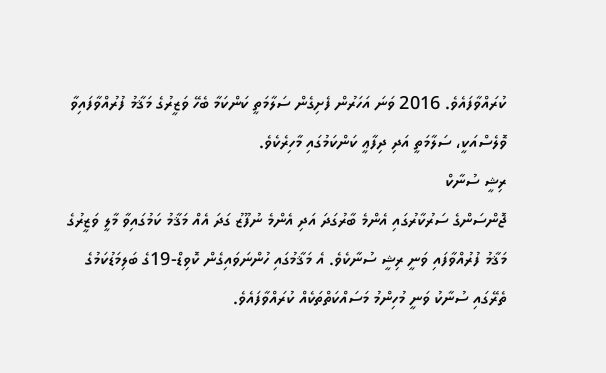ކުރައްވާފައެވެ. 2016 ވަނަ އަހަރުން ފެށިގެން ސަލާމަތީ ކަންކަމާ ބެހޭ ވަޒީރުގެ މަޤާމު ފުރުއްވާފައިވާ ވޮލެސްއަކީ، ސަލާމަތީ އަދި ދިފާޢީ ކަންކަމުގައި މާހިރެކެވެ.
ރިޝީ ސުނާކް
ޖޮންސަންގެ ސަރުކާރުގައި އެންމެ ބާރުގަދަ އަދި އެންމެ ނުފޫޒު ގަދަ އެއް މަޤާމު ކަމުގައިވާ މާލީ ވަޒީރުގެ މަޤާމު ފުރުއްވާފައި ވަނީ ރިޝީ ސުނާކެވެ. އެ މަޤާމުގައި ހުންނަވައިގެން ކޮވިޑް-19ގެ ބަލިމަޑުކަމުގެ ތެރޭގައި ސުނާކު ވަނީ މުހިންމު މަސައްކަތްތަކެއް ކުރައްވާފައެވެ.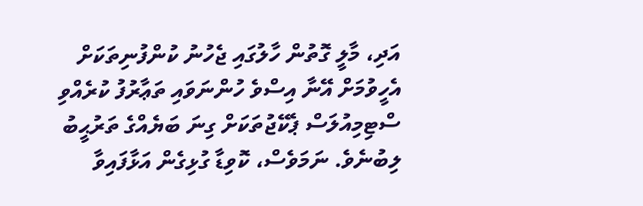އަދި، މާލީ ގޮތުން ހާލުގައި ޖެހުނު ކުންފުނިތަކަށް އެހީވުމަށް އޭނާ އިސްވެ ހުންނަވައި ތަޢާރުފު ކުރެއްވި ސްޓިމިއުލަސް ޕެކޭޖުތަކަށް ގިނަ ބަޔެއްގެ ތަރުޙީބު ލިބުނެވެ. ނަމަވެސް، ކޮވިޑާ ގުޅިގެން އަޅާފައިވާ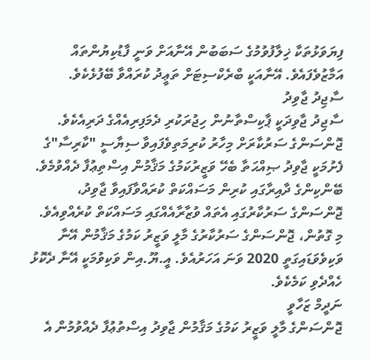ފިޔަވަޅުތަކާ ޚިލާފުވުމުގެ ސަބަބުން އޭނާއަށް ވަނީ ފާޑުކިޔުންތައް އަމާޒުވެފައެވެ. އޭނާއަކީ ބްރެކްސިޓަށް ތަޢީދު ކުރައްވާ ބޭފުޅެކެވެ.
ސާޖިދު ޖާވިދު
ސާޖިދު ޖާވިދަކީ ޕާކިސްތާނުން ހިޖުރަކުރި ދެމަފިރިއެއްގެ ދަރިއެކެވެ. ޖޮންސަންގެ ސަރުކާރަށް މިހާރު ކުރިމަތިވެފައިވާ ސިޔާސީ "ކާރިސާ"ގެ ފެށުމަކީ ޖާވިދު ޞިއްޙަތާ ބެހޭ ވަޒީރުކަމުގެ މަޤާމުން އިސްތިޢުފާ ދެއްވުމެވެ. ބޭންކިންގެ ދާއިރާގައި ކުރިން މަސައްކަތް ކުރައްވާފައިވާ ޖާވިދު، ޖޮންސަންގެ ސަރުކާރުގައި އެތައް ވުޒާރާއެއްގައި މަސައްކަތް ކުރެއްވިއެވެ.
މި ގޮތުން، ޖޮންސަންގެ ސަރުކާރުގެ މާލީ ވަޒީރު ކަމުގެ މަޤާމުން އޭނާ ވަކިވެވަޑައިގަތީ 2020 ވަނަ އަހަރުއެވެ. އީ.ޔޫ.އިން ވަކިވުމަކީ އޭނާ ދެކޮޅު ހެއްދެވި ކަމެކެވެ.
ނަދީމް ޒަހާވީ
ޖޮންސަންގެ މާލީ ވަޒީރު ކަމުގެ މަޤާމުން ޖާވިދު އިސްތުޢުފާ ދެއްވުމުން އެ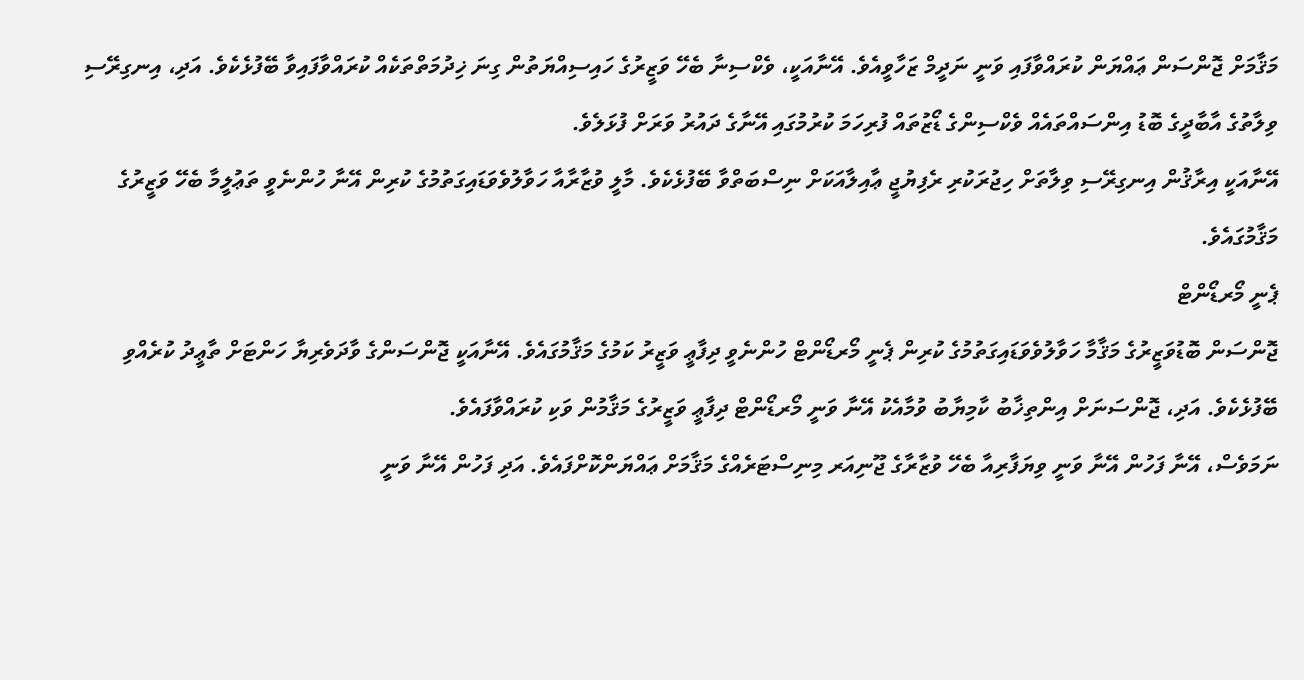މަޤާމަށް ޖޮންސަން ޢައްޔަން ކުރައްވާފައި ވަނީ ނަދީމް ޒަހާވީއެވެ. އޭނާއަކީ، ވެކްސިނާ ބެހޭ ވަޒީރުގެ ހައިސިއްޔަތުން ގިނަ ޚިދުމަތްތަކެއް ކުރައްވާފައިވާ ބޭފުޅެކެވެ. އަދި، އިނގިރޭސި ވިލާތުގެ އާބާދީގެ ބޮޑު އިންސައްތައެއް ވެކްސިންގެ ޑޯޒުތައް ފުރިހަމަ ކުރުމުގައި އޭނާގެ ދައުރު ވަރަށް ފުޅަލެވެ.
އޭނާއަކީ އިރާޤުން އިނގިރޭސި ވިލާތަށް ހިޖުރަކުރި ރެފިޔުޖީ ޢާއިލާއަކަށް ނިސްބަތްވާ ބޭފުޅެކެވެ. މާލީ ވުޒާރާއާ ހަވާލުވެވަޑައިގަތުމުގެ ކުރިން އޭނާ ހުންނެވީ ތަޢުލީމާ ބެހޭ ވަޒީރުގެ މަޤާމުގައެވެ.
ޕެނީ މޯރޑޯންޓް
ޖޮންސަން ބޮޑުވަޒީރުގެ މަޤާމާ ހަވާލުވެވަޑައިގަތުމުގެ ކުރިން ޕެނީ މޯރޑޯންޓް ހުންނެވީ ދިފާޢީ ވަޒީރު ކަމުގެ މަޤާމުގައެވެ. އޭނާއަކީ ޖޮންސަންގެ ވާދަވެރިޔާ ހަންޓަށް ތާޢީދު ކުރެއްވި ބޭފުޅެކެވެ. އަދި، ޖޮންސަނަށް އިންތިޚާބު ކާމިޔާބު ވުމާއެކު އޭނާ ވަނީ މޯރޑޯންޓް ދިފާޢީ ވަޒީރުގެ މަޤާމުން ވަކި ކުރައްވާފައެވެ.
ނަމަވެސް، އޭނާ ފަހުން އޭނާ ވަނީ ވިޔަފާރިއާ ބެހޭ ވުޒާރާގެ ޖޫނިއަރ މިނިސްޓަރެއްގެ މަޤާމަށް ޢައްޔަންކޮށްފައެވެ. އަދި ފަހުން އޭނާ ވަނީ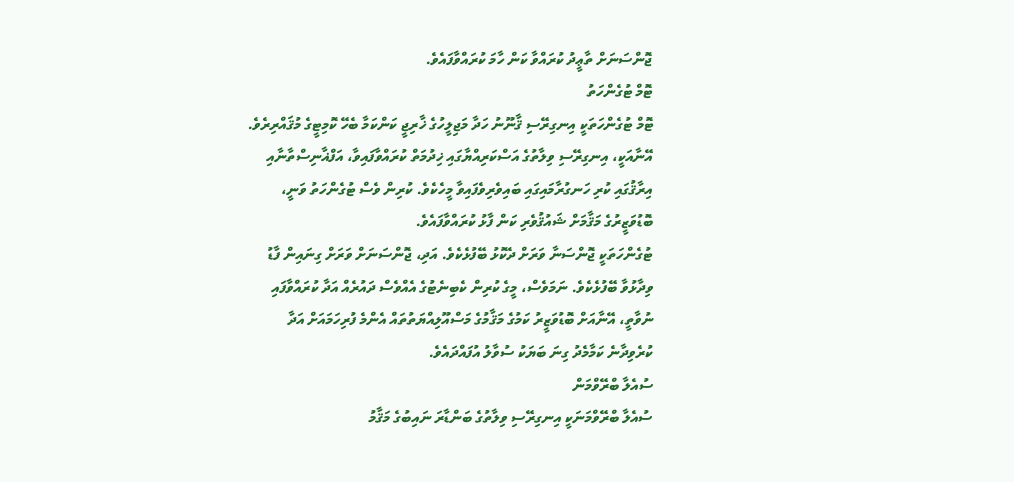ޖޮންސަނަށް ތާޢީދު ކުރައްވާ ކަން ހާމަ ކުރައްވާފައެވެ.
ޓޮމް ޓުގެންހަތު
ޓޮމް ޓުގެންހަތަކީ އިނގިރޭސި ޤާނޫނު ހަދާ މަޖިލީހުގެ ޚާރިޖީ ކަންކަމާ ބެހޭ ކޮމިޓީގެ މުޤައްރިރެވެ. އޭނާއަކީ، އިނގިރޭސި ވިލާތުގެ އަސްކަރިއްޔާގައި ޚިދުމަތް ކުރައްވާފައިވާ، އަފްޣާނިސްތާނާއި އިރާޤުގައި ކުރި ހަނގުރާމައިގައި ބައިވެރިވެފައިވާ މީހެކެވެ. ކުރިން ވެސް ޓުގެންހަތު ވަނީ، ބޮޑުވަޒީރުގެ މަޤާމަށް ޝައުޤުވެރި ކަން ފާޅު ކުރައްވާފައެވެ.
ޓުގެންހަތަކީ ޖޮންސަނާ ވަރަށް ދެކޮޅު ބޭފުޅެކެވެ. އަދި، ޖޮންސަނަށް ވަރަށް ގިނައިން ފާޑު ވިދާޅުވާ ބޭފުޅެކެވެ. ނަމަވެސް، މީގެ ކުރިން ކެބިނެޓުގެ އެއްވެސް ދައުރެއް އަދާ ކުރައްވާފައި ނުވާތީ، އޭނާއަށް ބޮޑުވަޒީރު ކަމުގެ މަޤާމުގެ މަސްއޫލިއްޔަތުތައް އެންމެ ފުރިހަމައަށް އަދާ ކުރެވިދާނެ ކަމާމެދު ގިނަ ބަޔަކު ސުވާލު އުފައްދައެވެ.
ސުއެލާ ބްރޭވްމަން
ސުއެލާ ބްރޭވްމަނަކީ އިނގިރޭސި ވިލާތުގެ ބަންޑާރަ ނައިބުގެ މަޤާމު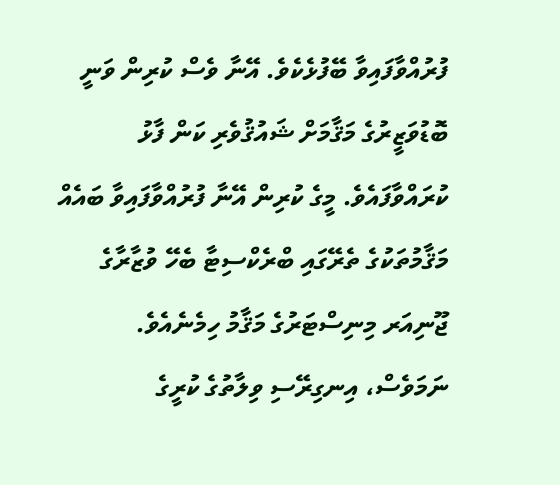ފުރުއްވާފައިވާ ބޭފުޅެކެވެ. އޭނާ ވެސް ކުރިން ވަނީ ބޮޑުވަޒީރުގެ މަޤާމަށް ޝައުޤުވެރި ކަން ފާޅު ކުރައްވާފައެވެ. މީގެ ކުރިން އޭނާ ފުރުއްވާފައިވާ ބައެއް މަޤާމުތަކުގެ ތެރޭގައި ބްރެކްސިޓާ ބެހޭ ވުޒާރާގެ ޖޫނިއަރ މިނިސްޓަރުގެ މަޤާމު ހިމެނެއެވެ. ނަމަވެސް، އިނގިރޭސި ވިލާތުގެ ކުރީގެ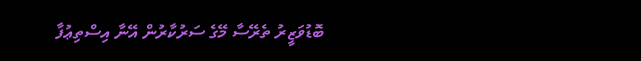ބޮޑުވަޒީރު ތެރޭސާ މޭގެ ސަރުކާރުން އޭނާ އިސްތިޢުފާ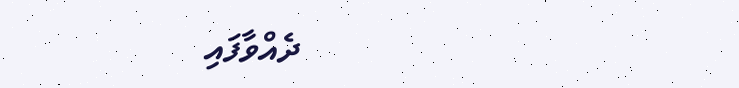ދެއްވާފައި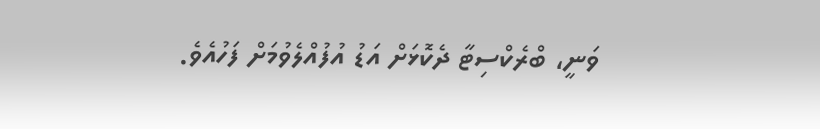ވަނީ، ބްރެކްސިޓާ ދެކޮޅަށް އަޑު އުފުއްލެވުމަށް ފަހުއެވެ.